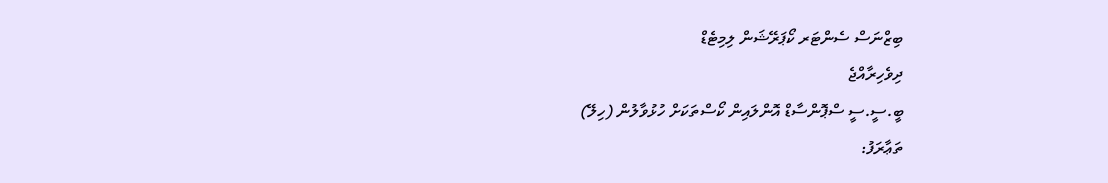ބިޒްނަސް ސެންޓަރ ކޯޕަރޭޝަން ލިމިޓެޑް
ދިވެހިރާއްޖެ
ބީ.ސީ.ސީ ސްޕޮންސާޑް އޮންލައިން ކޯސްތަކަށް ހުޅުވާލުން (ހިލޭ)
ތަޢާރަފު: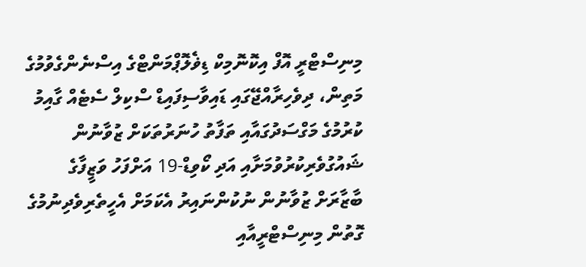މިނިސްޓްރީ އޮފް އިކޮނޮމިކް ޑިޥެލޮޕްމަންޓްގެ އިސްނެންގެވުމުގެ މަތިން، ދިވެހިރާއްޖޭގައި ޑައިވާސިފައިޑް ސްކިލް ސެޓެއް ގާއިމު ކުރުމުގެ މަގްސަދުގައާއި ތަފާތު ހުނަރުތަކަށް ޒުވާނުން ޝައުގުވެރިކުރުވުމަށާއި އަދި ކޯވިޑް-19 އަށްފަހު ވަޒީފާގެ ބާޒާރަށް ޒުވާނުން ނުކުންނައިރު އެކަމަށް އެހީތެރިވެދިނުމުގެ ގޮތުން މިނިސްޓްރީއާއި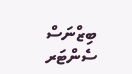ބިޒްނަސް ސެންޓަރ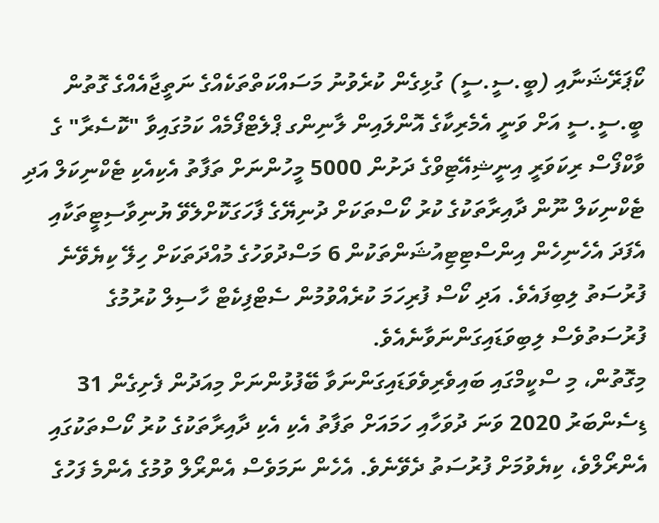ކޯޕަރޭޝަނާއި (ބީ.ސީ.ސީ) ގުޅިގެން ކުރެވުނު މަސައްކަތްތަކެއްގެ ނަތީޖާއެއްގެ ގޮތުން ބީ.ސީ.ސީ އަށް ވަނީ އެމެރިކާގެ އޮންލައިން ލާނިންގ ޕްލެޓްފޯމެއް ކަމުގައިވާ "ކޮސެރާ" ގެ ވާކްފޯސް ރިކަވަރީ އިނީޝިއޭޓިވްގެ ދަށުން 5000 މީހުންނަށް ތަފާތު އެކިއެކި ޓެކްނިކަލް އަދި ޓެކްނިކަލް ނޫން ދާއިރާތަކުގެ ކުރު ކޯސްތަކަށް ދުނިޔޭގެ ފާހަގަކޮށްލެވޭ ޔުނިވާސިޓީތަކާއި އެފަދަ އެހެނިހެން އިންސްޓިޓިއުޝަންތަކުން 6 މަސްދުވަހުގެ މުއްދަތަކަށް ހިލޭ ކިޔެވޭނެ ފުރުސަތު ލިބިފައެވެ. އަދި ކޯސް ފުރިހަމަ ކުރެއްވުމުން ސެޓްފިކެޓް ހާސިލް ކުރުމުގެ ފުރުސަތުވެސް ލިބިވަޑައިގަންނަވާނެއެވެ.
މިގޮތުން، މި ސްކީމްގައި ބައިވެރިވެވަޑައިގަންނަވާ ބޭފުޅުންނަށް މިއަދުން ފެށިގެން 31 ޑިސެންބަރު 2020 ވަނަ ދުވަހާއި ހަމައަށް ތަފާތު އެކި އެކި ދާއިރާތަކުގެ ކުރު ކޯސްތަކުގައި އެންރޯލްވެ، ކިޔެވުމަށް ފުރުސަތު ދެވޭނެވެ. އެހެން ނަމަވެސް އެންރޯލް ވުމުގެ އެންމެ ފަހުގެ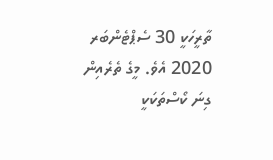ތާރީހަކީ 30 ސެޕްޓެންބަރ 2020 އެވެ. މީގެ ތެރެއިން ގިނަ ކޯސްތަކަކީ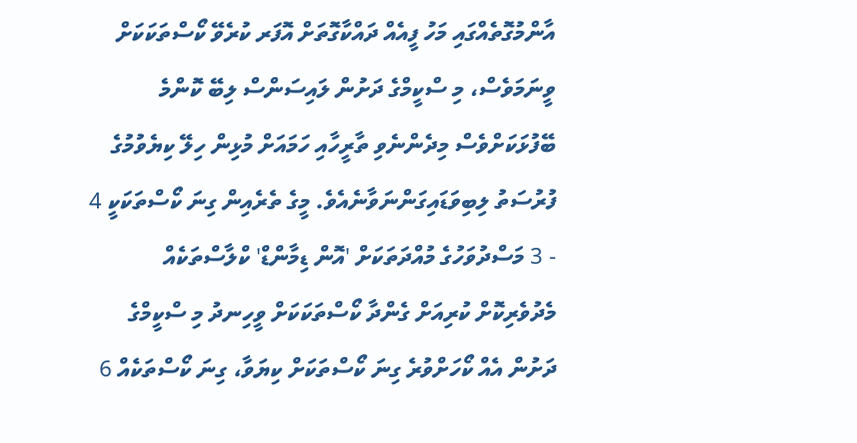އާންމުގޮތެއްގައި މަހު ފީއެއް ދައްކާގޮތަށް އޮފަރ ކުރެވޭ ކޯސްތަކަކަށް ވީނަމަވެސް، މި ސްކީމްގެ ދަށުން ލައިސަންސް ލިބޭ ކޮންމެ ބޭފުޅަކަށްވެސް މިދެންނެވި ތާރީހާއި ހަމައަށް މުޅިން ހިލޭ ކިޔެވުމުގެ ފުރުސަތު ލިބިވަޑައިގަންނަވާނެއެވެ. މީގެ ތެރެއިން ގިނަ ކޯސްތަކަކީ 4 - 3 މަސްދުވަހުގެ މުއްދަތަކަށް 'އޮން ޑިމާންޑް' ކްލާސްތަކެއް މެދުވެރިކޮށް ކުރިއަށް ގެންދާ ކޯސްތަކަކަށް ވީހިނދު މި ސްކީމްގެ ދަށުން އެއް ކޯހަށްވުރެ ގިނަ ކޯސްތަކަށް ކިޔަވާ، ގިނަ ކޯސްތަކެއް 6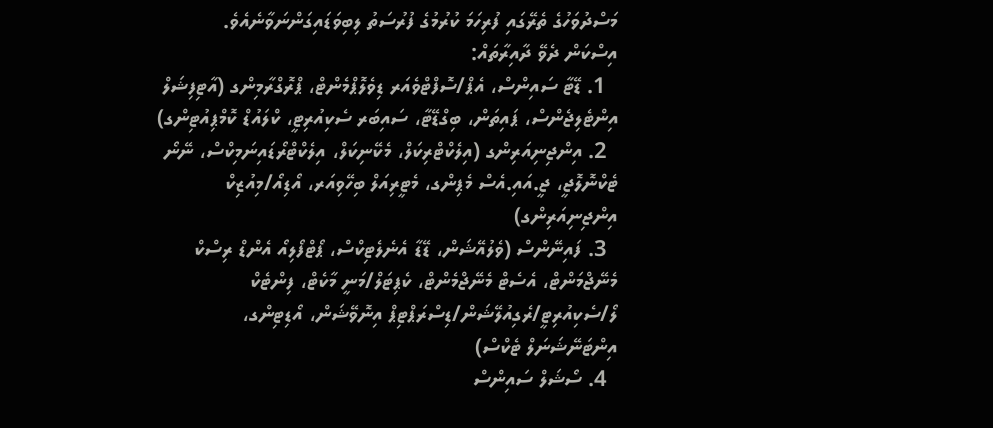މަސްދުވަހުގެ ތެރޭގައި ފުރިހަމަ ކުރުމުގެ ފުރުސަތު ލިބިވަޑައިގަންނަވާނެއެވެ.
އިސްކަން ދެވޭ ދާއިރާތައް:
  1. ޑޭޓާ ސައިންސް، އެޕް/ސޮފްޓްވެއަރ ޑިވެލޮޕްމެންޓް، ޕްރޮގްރާމިންގ (އާޓިފިޝަލް އިންޓެލިޖެންސް، ޕައިތަން، ބިގްޑޭޓާ، ސައިބަރ ސެކިއުރިޓީ، ކްލައުޑް ކޮމްޕިއުޓިންގ)
  2. އިންޖިނިއަރިންގ (އިލެކްޓްރިކަލް، މެކޭނިކަލް، އިލެކްޓްރޯޑައިނަމިކްސް، ނޭނޯ ޓެކްނޮލޮޖީ، ޖީ.އައި.އެސް މެޕިންގ، މެޓީރިއަލް ބިހޭވިއަރ، އޯޑިއޯ/މިއުޒިކް އިންޖިނިއަރިންގ)
  3. ފައިނޭންސް (ވެލުއޭޝަން، ޑޭޑާ އެނެލެޓިކްސް، ޕޯޓްފޯލިއޯ އެންޑް ރިސްކް މެނޭޖްމަންޓް، އެސެޓް މެނޭޖްމެންޓް، ކެޕިޓަލް/މަނީ މާކެޓް، ފިންޓެކް ލޯ/ސެކިއުރިޓީ/ރެގިއުލޭޝަން/ޑިސްރަޕްޓިޕް އިނޮވޭޝަން، އޯޑިޓިންގ، އިންޓަނޭޝަނަލް ޓެކްސް)
  4. ސޯޝަލް ސައިންސް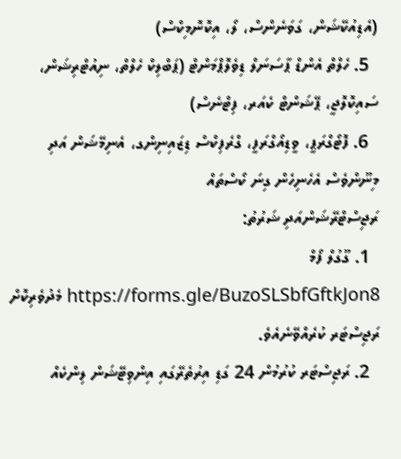(އެޑިއުކޭޝަން، ގަވަނެންސް، ލޯ، އިކޮނޮމިކްސް)
  5. ހެލްތް އެންޑް ޕާސަނަލް ޑިވެލޮޕްމަންޓް (ޕަބްލިކް ހެލްތް، ނިއުޓްރިޝަން، ސައިކޮލޮޖީ، ޕޭޝަންޓް ކެއަރ، ފިޓްނެސް)
  6. ފޮޓޯގްރަޕީ، ވީޑިއޯގްރަފީ، ގްރެފިކްސް ޑިޒައިނިންގ، އެނިމޭޝަން އަދި މިނޫންވެސް އެހެނިހެން ގިނަ ކޯސްތައް
ރަޖިސްޓްރޭޝަންއަދި ޝަރުތު:
  1. ގޫގުލް ފޯމް https://forms.gle/BuzoSLSbfGftkJon8 މެދުވެރިކޮށް ރަޖިސްޓަރ ކުރެއްވޭނެއެވެ.
  2. ރަޖިސްޓަރ ކުރުމުން 24 ގަޑި އިރުތެރޭގައި އިންވިޓޭޝަން ލިންކެއް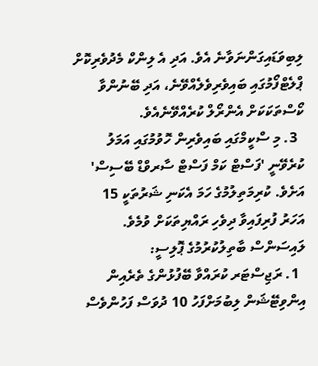ލިބިވަޑައިގަންނަވާނެ އެވެ. އަދި އެ ލިންކް މެދުވެރިކޮށް ޕްލެޓްފޯމުގައި ބައިވެރިވެލެއްވޭނެ، އަދި ބޭނުންވާ ކޯސްތަކަކަށް އެންރޯލް ކުރެއްވޭނެއެވެ.
  3. މި ސްކީމްގައި ބައިވެރިން ހޮވުމުގައި އަމަލު ކުރެވޭނީ 'ފަސްޓް ކަމް ފަސްޓް ސާރވްޑް ބޭސިސް' އަށެވެ. ކުރިމަތިލުމުގެ ހަމަ އެކަނި ޝަރުތަކީ 15 އަހަރު ފުރިފައިވާ ދިވެހި ރައްޔިތަކަށް ވުމެވެ.
ލައިސަންސް ބާތިލުކުރުމުގެ ޕޮލިސީ:
  1. ރަޖިސްޓަރ ކުރައްވާ ބޭފުޅުންގެ ތެރެއިން އިންވިޓޭޝަން ލިބުމަށްފަހު 10 ދުވަސް ފަހުންވެސް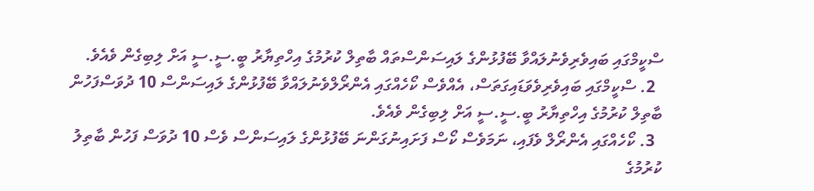ސްކީމްގައި ބައިވެރިވެނުލައްވާ ބޭފުޅުންގެ ލައިސަންސްތައް ބާތިލް ކުރުމުގެ އިހްތިޔާރު ބީ.ސީ.ސީ އަށް ލިބިގެން ވެއެވެ.
  2. ސްކީމްގައި ބައިވެރިވެވަޑައިގަތަސް، އެއްވެސް ކޯހެއްގައި އެންރޯލްވެނުލައްވާ ބޭފުޅުންގެ ލައިސަންސް 10 ދުވަސްފަހުން ބާތިލް ކުރުމުގެ އިހްތިޔާރު ބީ.ސީ.ސީ އަށް ލިބިގެން ވެއެވެ.
  3. ކޯހެއްގައި އެންރޯލް ވެފައި، ނަމަވެސް ކޯސް ފަށައިނުގަންނަ ބޭފުޅުންގެ ލައިސަންސް ވެސް 10 ދުވަސް ފަހުން ބާތިލު ކުރުމުގެ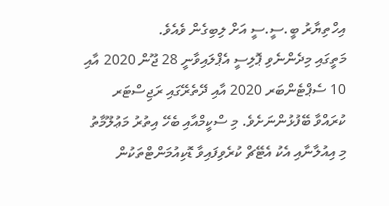އިހްތިޔާރު ބީ.ސީ.ސީ އަށް ލިބިގެން ވެއެވެ.
މަތީގައި މިދެންނެވި ޕޮލިސީ އެޕްލައިވާނީ 28 ޖޫން 2020 އާއި 10 ސެޕްޓެންބަރ 2020 އާއި ދޭތެރޭގައި ރަޖިސްޓަރ ކުރައްވާ ބޭފުޅުންނަށެވެ. މި ސްކީމްއާއި ބެހޭ އިތުރު މަޢުލޫމާތު މި އިއުލާނާއި އެކު އެޓޭޗް ކުރެވިފައިވާ ޑޮކިއުމަންޓްތަކުން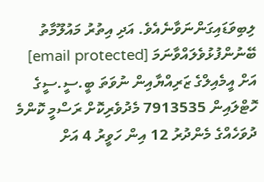ލިބިވަޑައިގަންނަވާނެއެވެ. އަދި އިތުރު މައުލޫމާތު ބޭނުންފުޅުވެލައްވާނަމަ [email protected]  އަށް އީމެއިލްގެ ޒަރިއްޔާއިން ނުވަތަ ބީ.ސީ.ސީގެ ހޮޓްލައިން 7913535 މެދުވެރިކޮށް ރަސްމީ ކޮންމެ ދުވަހެއްގެ މެންދުރު 12 އިން ހަވީރު 4 އަށް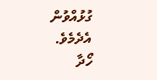ގުޅުއްވުން އެދެމެވެ.
ހޯދާ